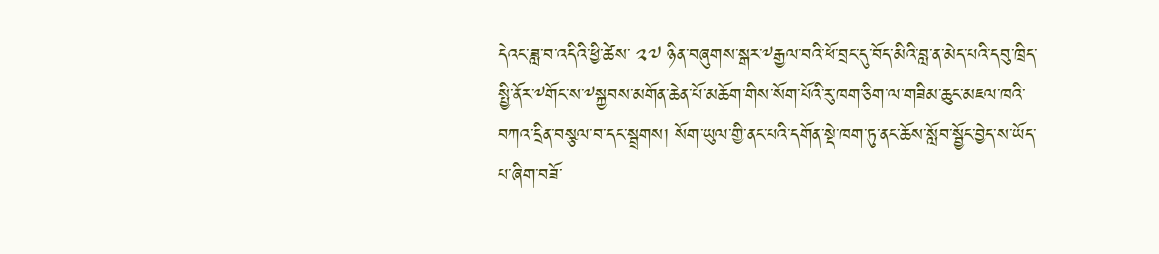དེའང་ཟླ་བ་འདིའི་ཕྱི་ཚེས་ ༢༧ ཉིན་བཞུགས་སྒར་༸རྒྱལ་བའི་ཕོ་བྲང་དུ་བོད་མིའི་བླ་ན་མེད་པའི་དབུ་ཁྲིད་སྤྱི་ནོར་༸གོང་ས་༸སྐྱབས་མགོན་ཆེན་པོ་མཆོག་གིས་སོག་པོའི་རུ་ཁག་ཅིག་ལ་གཟིམ་ཆུང་མཇལ་ཁའི་བཀའ་དྲིན་བསྩལ་བ་དང་སྦྲགས། སོག་ཡུལ་གྱི་ནང་པའི་དགོན་སྡེ་ཁག་ཏུ་ནང་ཆོས་སློབ་སྦྱོང་བྱེད་ས་ཡོད་པ་ཞིག་བཟོ་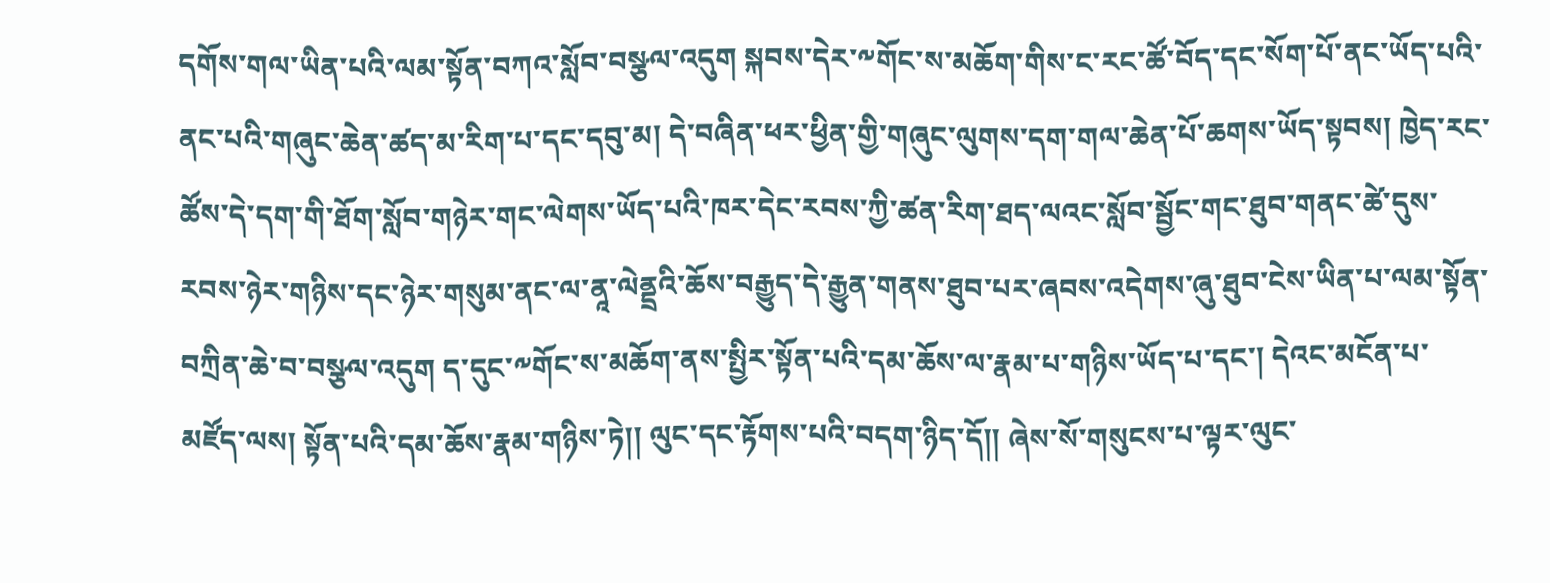དགོས་གལ་ཡིན་པའི་ལམ་སྟོན་བཀའ་སློབ་བསྩལ་འདུག སྐབས་དེར་༸གོང་ས་མཆོག་གིས་ང་རང་ཚོ་བོད་དང་སོག་པོ་ནང་ཡོད་པའི་ནང་པའི་གཞུང་ཆེན་ཚད་མ་རིག་པ་དང་དབུ་མ། དེ་བཞིན་ཕར་ཕྱིན་གྱི་གཞུང་ལུགས་དག་གལ་ཆེན་པོ་ཆགས་ཡོད་སྟབས། ཁྱེད་རང་ཚོས་དེ་དག་གི་ཐོག་སློབ་གཉེར་གང་ལེགས་ཡོད་པའི་ཁར་དེང་རབས་ཀྱི་ཚན་རིག་ཐད་ལའང་སློབ་སྦྱོང་གང་ཐུབ་གནང་ཚེ་དུས་རབས་ཉེར་གཉིས་དང་ཉེར་གསུམ་ནང་ལ་ནཱ་ལེནྡྲའི་ཆོས་བརྒྱུད་དེ་རྒྱུན་གནས་ཐུབ་པར་ཞབས་འདེགས་ཞུ་ཐུབ་ངེས་ཡིན་པ་ལམ་སྟོན་བཀྲིན་ཆེ་བ་བསྩལ་འདུག ད་དུང་༸གོང་ས་མཆོག་ནས་སྤྱིར་སྟོན་པའི་དམ་ཆོས་ལ་རྣམ་པ་གཉིས་ཡོད་པ་དང་། དེའང་མངོན་པ་མཛོད་ལས། སྟོན་པའི་དམ་ཆོས་རྣམ་གཉིས་ཏེ།། ལུང་དང་རྟོགས་པའི་བདག་ཉིད་དོ།། ཞེས་སོ་གསུངས་པ་ལྟར་ལུང་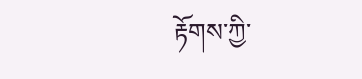རྟོགས་ཀྱི་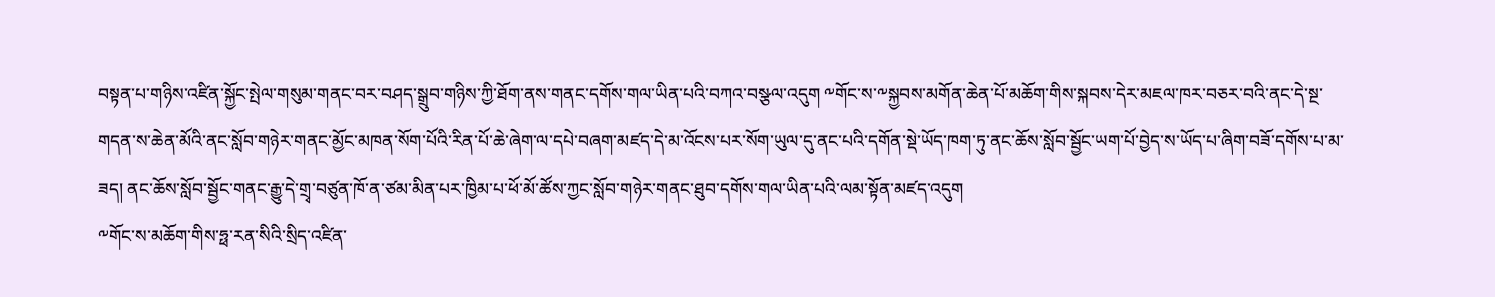བསྟན་པ་གཉིས་འཛིན་སྐྱོང་སྤེལ་གསུམ་གནང་བར་བཤད་སྒྲུབ་གཉིས་ཀྱི་ཐོག་ནས་གནང་དགོས་གལ་ཡིན་པའི་བཀའ་བསྩལ་འདུག ༸གོང་ས་༸སྐྱབས་མགོན་ཆེན་པོ་མཆོག་གིས་སྐབས་དེར་མཇལ་ཁར་བཅར་བའི་ནང་དེ་སྔ་གདན་ས་ཆེན་མོའི་ནང་སློབ་གཉེར་གནང་མྱོང་མཁན་སོག་པོའི་རིན་པོ་ཆེ་ཞེག་ལ་དཔེ་བཞག་མཛད་དེ་མ་འོངས་པར་སོག་ཡུལ་དུ་ནང་པའི་དགོན་སྡེ་ཡོད་ཁག་ཏུ་ནང་ཆོས་སློབ་སྦྱོང་ཡག་པོ་བྱེད་ས་ཡོད་པ་ཞིག་བཟོ་དགོས་པ་མ་ཟད། ནང་ཆོས་སློབ་སྦྱོང་གནང་རྒྱུ་དེ་གྲྭ་བཙུན་ཁོ་ན་ཙམ་མིན་པར་ཁྱིམ་པ་ཕོ་མོ་ཚོས་ཀྱང་སློབ་གཉེར་གནང་ཐུབ་དགོས་གལ་ཡིན་པའི་ལམ་སྟོན་མཛད་འདུག
༸གོང་ས་མཆོག་གིས་ཧྥ་རན་སིའི་སྲིད་འཛིན་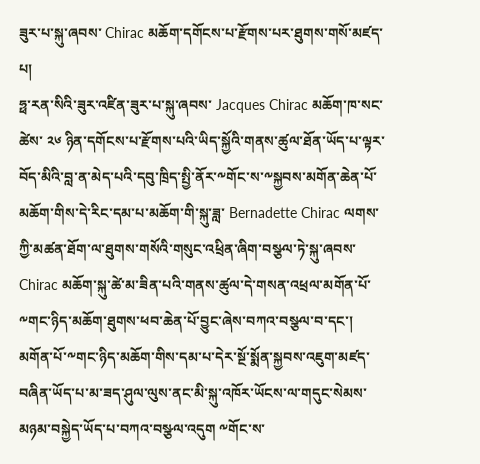ཟུར་པ་སྐུ་ཞབས་ Chirac མཆོག་དགོངས་པ་རྫོགས་པར་ཐུགས་གསོ་མཛད་པ།
ཧྥ་རན་སིའི་ཟུར་འཛིན་ཟུར་པ་སྐུ་ཞབས་ Jacques Chirac མཆོག་ཁ་སང་ཚེས་ ༢༦ ཉིན་དགོངས་པ་རྫོགས་པའི་ཡིད་སྐྱོའི་གནས་ཚུལ་ཐོན་ཡོད་པ་ལྟར་བོད་མིའི་བླ་ན་མེད་པའི་དབུ་ཁྲིད་སྤྱི་ནོར་༸གོང་ས་༸སྐྱབས་མགོན་ཆེན་པོ་མཆོག་གིས་དེ་རིང་དམ་པ་མཆོག་གི་སྐུ་ཟླ་ Bernadette Chirac ལགས་ཀྱི་མཚན་ཐོག་ལ་ཐུགས་གསོའི་གསུང་འཕྲིན་ཞིག་བསྩལ་ཏེ་སྐུ་ཞབས་ Chirac མཆོག་སྐུ་ཚེ་མ་ཟིན་པའི་གནས་ཚུལ་དེ་གསན་འཕྲལ་མགོན་པོ་༸གང་ཉིད་མཆོག་ཐུགས་ཕབ་ཆེན་པོ་བྱུང་ཞེས་བཀའ་བསྩལ་བ་དང་། མགོན་པོ་༸གང་ཉིད་མཆོག་གིས་དམ་པ་དེར་སྔོ་སྨོན་སྐྱབས་འཇུག་མཛད་བཞིན་ཡོད་པ་མ་ཟད་ཤུལ་ལུས་ནང་མི་སྐུ་འཁོར་ཡོངས་ལ་གདུང་སེམས་མཉམ་བསྐྱེད་ཡོད་པ་བཀའ་བསྩལ་འདུག ༸གོང་ས་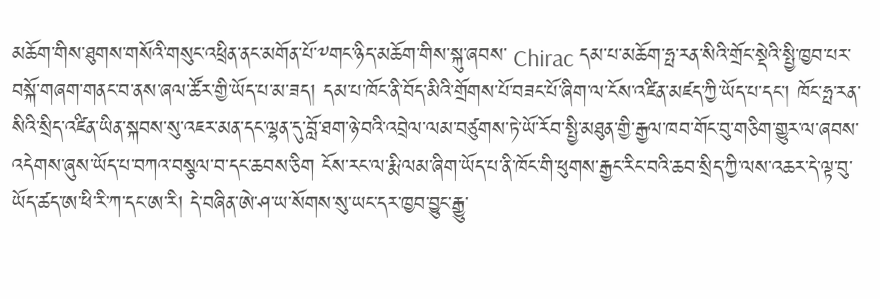མཆོག་གིས་ཐུགས་གསོའི་གསུང་འཕྲིན་ནང་མགོན་པོ་༸གང་ཉིད་མཆོག་གིས་སྐུ་ཞབས་ Chirac དམ་པ་མཆོག་ཧྥ་རན་སིའི་གྲོང་སྡེའི་སྤྱི་ཁྱབ་པར་བསྐོ་གཞག་གནང་བ་ནས་ཞལ་ཚོར་གྱི་ཡོད་པ་མ་ཟད། དམ་པ་ཁོང་ནི་བོད་མིའི་གྲོགས་པོ་བཟང་པོ་ཞིག་ལ་ངོས་འཛིན་མཛད་ཀྱི་ཡོད་པ་དང་། ཁོང་ཧྥ་རན་སིའི་སྲིད་འཛིན་ཡིན་སྐབས་སུ་འཇར་མན་དང་ལྷན་དུ་བློ་ཐག་ཉེ་བའི་འབྲེལ་ལམ་བཙུགས་ཏེ་ཡོ་རོབ་སྤྱི་མཐུན་གྱི་རྒྱལ་ཁབ་གོང་བུ་གཅིག་གྱུར་ལ་ཞབས་འདེགས་ཞུས་ཡོད་པ་བཀའ་བསྩལ་བ་དང་ཆབས་ཅིག ངོས་རང་ལ་རྨི་ལམ་ཞིག་ཡོད་པ་ནི་ཁོང་གི་ཕུགས་རྒྱང་རིང་བའི་ཆབ་སྲིད་ཀྱི་ལས་འཆར་དེ་ལྟ་བུ་ཡོད་ཚད་ཨ་ཕི་རི་ཀ་དང་ཨ་རི། དེ་བཞིན་ཨེ་ཤ་ཡ་སོགས་སུ་ཡང་དར་ཁྱབ་བྱུང་རྒྱུ་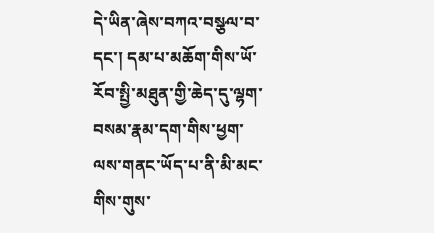དེ་ཡིན་ཞེས་བཀའ་བསྩལ་བ་དང་། དམ་པ་མཆོག་གིས་ཡོ་རོབ་སྤྱི་མཐུན་གྱི་ཆེད་དུ་ལྷག་བསམ་རྣམ་དག་གིས་ཕྱག་ལས་གནང་ཡོད་པ་ནི་མི་མང་གིས་གུས་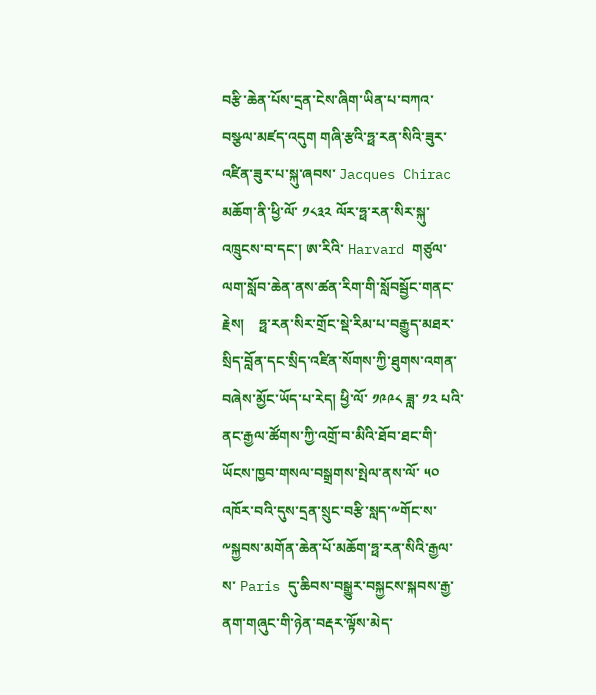བརྩི་ཆེན་པོས་དྲན་ངེས་ཞིག་ཡིན་པ་བཀའ་བསྩལ་མཛད་འདུག གཞི་རྩའི་ཧྥ་རན་སིའི་ཟུར་འཛིན་ཟུར་པ་སྐུ་ཞབས་ Jacques Chirac མཆོག་ནི་ཕྱི་ལོ་ ༡༨༣༢ ལོར་ཧྥ་རན་སིར་སྐུ་འཁྲུངས་བ་དང་། ཨ་རིའི་ Harvard གཙུལ་ལག་སློབ་ཆེན་ནས་ཚན་རིག་གི་སློབསྦྱོང་གནང་རྗེས།    ཧྥ་རན་སིར་གྲོང་སྡེ་རིམ་པ་བརྒྱུད་མཐར་སྲིད་བློན་དང་སྲིད་འཛིན་སོགས་ཀྱི་ཐུགས་འགན་བཞེས་མྱོང་ཡོད་པ་རེད། ཕྱི་ལོ་ ༡༩༩༨ ཟླ་ ༡༢ པའི་ནང་རྒྱལ་ཚོགས་ཀྱི་འགྲོ་བ་མིའི་ཐོབ་ཐང་གི་ཡོངས་ཁྱབ་གསལ་བསྒྲགས་སྤེལ་ནས་ལོ་ ༥༠ འཁོར་བའི་དུས་དྲན་སྲུང་བརྩི་སླད་༸གོང་ས་༸སྐྱབས་མགོན་ཆེན་པོ་མཆོག་ཧྥ་རན་སིའི་རྒྱལ་ས་ Paris དུ་ཆིབས་བསྒྱུར་བསྐྱངས་སྐབས་རྒྱ་ནག་གཞུང་གི་ཉེན་བརྡར་ལྟོས་མེད་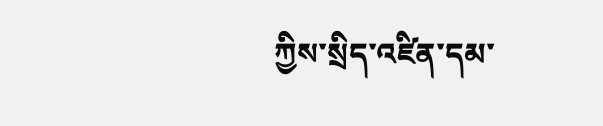ཀྱིས་སྲིད་འཛིན་དམ་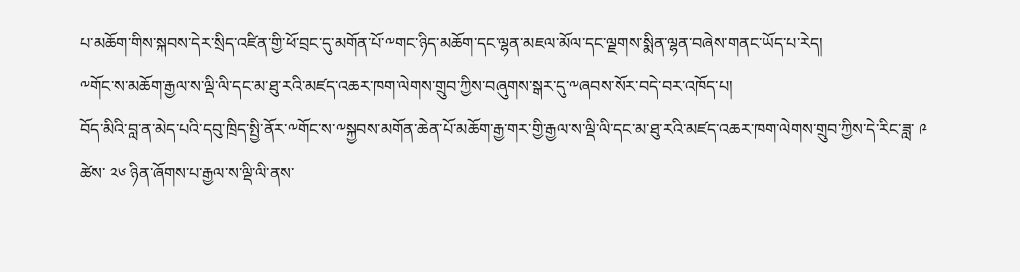པ་མཆོག་གིས་སྐབས་དེར་སྲིད་འཛིན་གྱི་ཕོ་བྲང་དུ་མགོན་པོ་༸གང་ཉིད་མཆོག་དང་ལྷན་མཇལ་མོལ་དང་ལྗགས་སྨིན་ལྷན་བཞེས་གནང་ཡོད་པ་རེད།
༸གོང་ས་མཆོག་རྒྱལ་ས་ལྡི་ལི་དང་མ་ཐུ་རའི་མཛད་འཆར་ཁག་ལེགས་གྲུབ་ཀྱིས་བཞུགས་སྒར་དུ་༸ཞབས་སོར་བདེ་བར་འཁོད་པ།
བོད་མིའི་བླ་ན་མེད་པའི་དབུ་ཁྲིད་སྤྱི་ནོར་༸གོང་ས་༸སྐྱབས་མགོན་ཆེན་པོ་མཆོག་རྒྱ་གར་གྱི་རྒྱལ་ས་ལྡི་ལི་དང་མ་ཐུ་རའི་མཛད་འཆར་ཁག་ལེགས་གྲུབ་ཀྱིས་དེ་རིང་ཟླ་ ༩ ཚེས་ ༢༦ ཉིན་ཞོགས་པ་རྒྱལ་ས་ལྡི་ལི་ནས་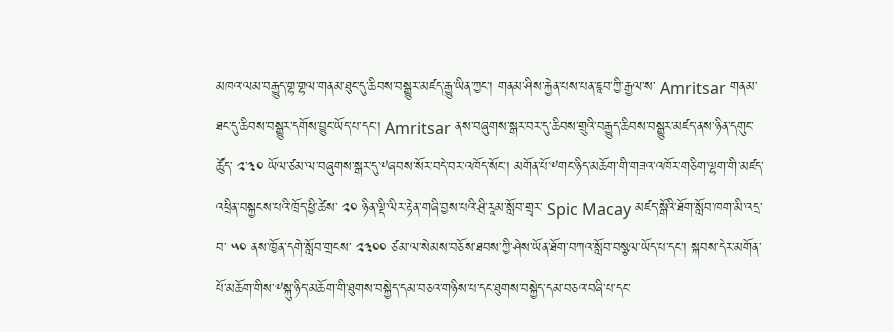མཁའ་ལམ་བརྒྱུད་གྷ་གྷལ་གནམ་ཐུང་དུ་ཆིབས་བསྒྱུར་མཛད་རྒྱུ་ཡིན་ཀྱང་། གནམ་ཤིས་རྐྱེན་པས་པན་ཇཱབ་ཀྱི་རྒྱལ་ས་ Amritsar གནམ་ཐང་དུ་ཆིབས་བསྒྱུར་དགོས་བྱུང་ཡོད་པ་དང་། Amritsar ནས་བཞུགས་སྒར་བར་དུ་ཆིབས་གྲུའི་བརྒྱུད་ཆིབས་བསྒྱུར་མཛད་ནས་ཉིན་དགུང་ཚོུད་ ༢་༣༠ ཡོལ་ཙམ་ལ་བཞུགས་སྒར་དུ་༸ཞབས་སོར་བདེ་བར་འཁོད་སོང་། མགོན་པོ་༸གང་ཉིད་མཆོག་གི་གཟའ་འཁོར་གཅིག་ལྷག་གི་མཛད་འཕྲིན་བསྐྱངས་པའི་ཁྲོད་ཕྱི་ཚེས་ ༢༠ ཉིན་ལྡི་ལིར་རྟེན་གཞི་བྱས་པའི་ཤྲི་རཱམ་སློབ་གྲྭར་ Spic Macay མཛད་སྒོའི་ཐོག་སློབ་ཁག་མི་འདྲ་བ་ ༥༠ ནས་ཁྱོན་དགེ་སློབ་གྲངས་ ༢༣༠༠ ཙམ་ལ་སེམས་བཅོས་ཐབས་ཀྱི་ཤེས་ཡོན་ཐོག་བཀའ་སློབ་བསྩལ་ཡོད་པ་དང་། སྐབས་དེར་མགོན་པོ་མཆོག་གིས་༸སྐུ་ཉིད་མཆོག་གི་ཐུགས་བསྐྱེད་དམ་བཅའ་གཉིས་པ་དང་ཐུགས་བསྐྱེད་དམ་བཅའ་བཞི་པ་དང་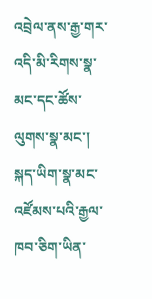འབྲེལ་ནས་རྒྱ་གར་འདི་མི་རིགས་སྣ་མང་དང་ཚོས་ལུགས་སྣ་མང་། སྐད་ཡིག་སྣ་མང་འཛོམས་པའི་རྒྱལ་ཁབ་ཅིག་ཡིན་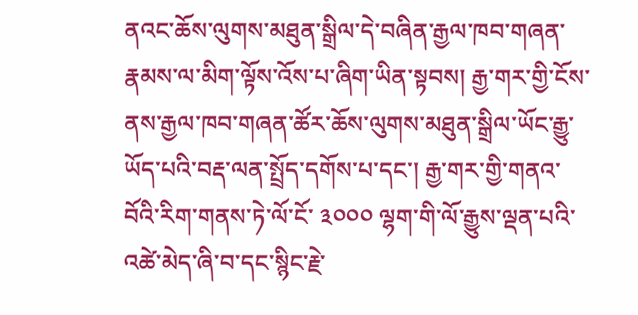ནའང་ཆོས་ལུགས་མཐུན་སྒྲིལ་དེ་བཞིན་རྒྱལ་ཁབ་གཞན་རྣམས་ལ་མིག་ལྟོས་འོས་པ་ཞིག་ཡིན་སྟབས། རྒྱ་གར་གྱི་ངོས་ནས་རྒྱལ་ཁབ་གཞན་ཚོར་ཆོས་ལུགས་མཐུན་སྒྲིལ་ཡོང་རྒྱུ་ཡོད་པའི་བརྡ་ལན་སྤྲོད་དགོས་པ་དང་། རྒྱ་གར་གྱི་གནའ་བོའི་རིག་གནས་ཏེ་ལོ་ངོ་ ༣༠༠༠ ལྷག་གི་ལོ་རྒྱུས་ལྡན་པའི་འཚེ་མེད་ཞི་བ་དང་སྙིང་རྗེ་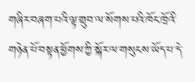གཞིར་བཞག་པའི་ལྟ་གྲུབ་ལ་སོགས་པའི་ཁོང་ཁྲོའི་གཉེན་པོ་བསྟན་ཕྱོགས་ཀྱི་སྐོར་ལ་གསུངས་ཡོད་པ་དེ་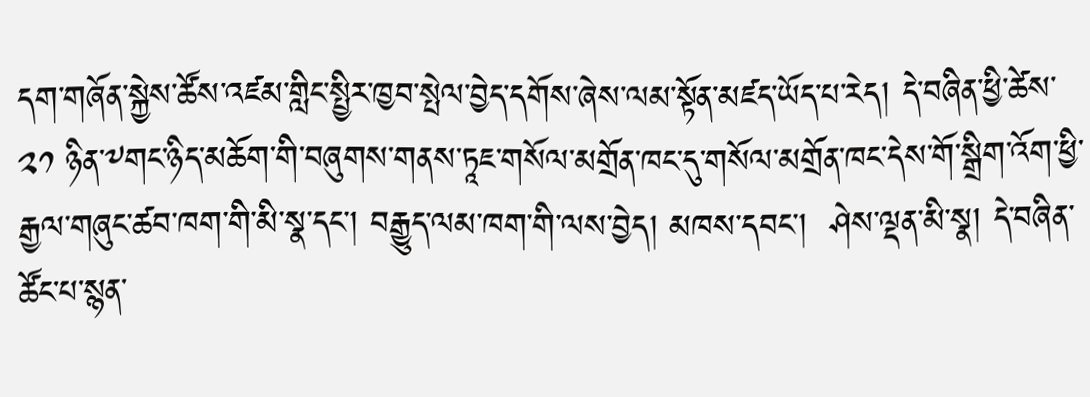དག་གཞོན་སྐྱེས་ཚོས་འཛམ་གླིང་སྤྱིར་ཁྱབ་སྤེལ་བྱེད་དགོས་ཞེས་ལམ་སྟོན་མཛད་ཡོད་པ་རེད། དེ་བཞིན་ཕྱི་ཚེས་ ༢༡ ཉིན་༸གང་ཉིད་མཆོག་གི་བཞུགས་གནས་ཏཱཇ་གསོལ་མགྲོན་ཁང་དུ་གསོལ་མགྲོན་ཁང་དེས་གོ་སྒྲིག་འོག་ཕྱི་རྒྱལ་གཞུང་ཚབ་ཁག་གི་མི་སྣ་དང་། བརྒྱུད་ལམ་ཁག་གི་ལས་བྱེད། མཁས་དབང་།  ཤེས་ལྡན་མི་སྣ། དེ་བཞིན་ཚོང་པ་སྙན་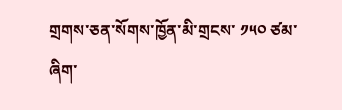གྲགས་ཅན་སོགས་ཁྱོན་མི་གྲངས་ ༡༥༠ ཙམ་ཞིག་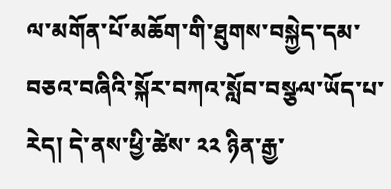ལ་མགོན་པོ་མཆོག་གི་ཐུགས་བསྐྱེད་དམ་བཅའ་བཞིའི་སྐོར་བཀའ་སློབ་བསྩལ་ཡོད་པ་རེད། དེ་ནས་ཕྱི་ཚེས་ ༢༢ ཉིན་རྒྱ་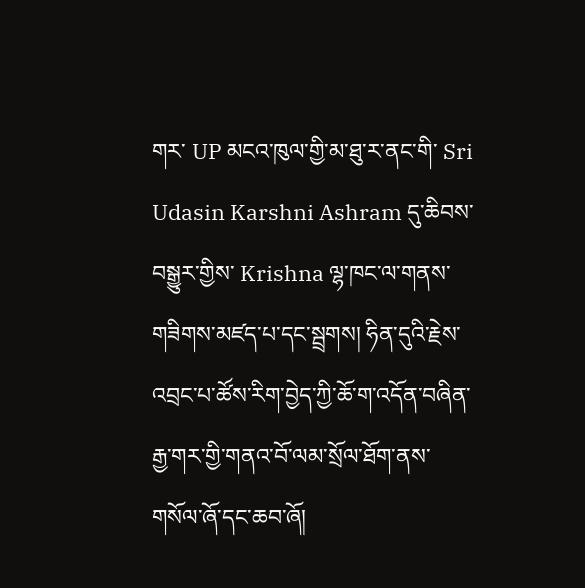གར་ UP མངའ་ཁུལ་གྱི་མ་ཐུ་ར་ནང་གི་ Sri Udasin Karshni Ashram དུ་ཆིབས་བསྒྱུར་གྱིས་ Krishna ལྷ་ཁང་ལ་གནས་གཟིགས་མཛད་པ་དང་སྦྲགས། ཧིན་དུའི་རྗེས་འབྲང་པ་ཚོས་རིག་བྱེད་ཀྱི་ཆོ་ག་འདོན་བཞིན་རྒྱ་གར་གྱི་གནའ་བོ་ལམ་སྲོལ་ཐོག་ནས་གསོལ་ཞོ་དང་ཆབ་ཞོ།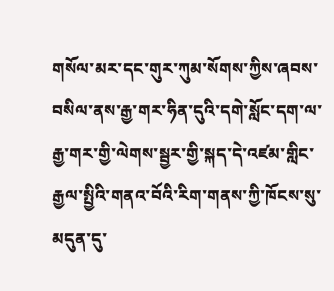གསོལ་མར་དང་གུར་ཀུམ་སོགས་ཀྱིས་ཞབས་བསིལ་ནས་རྒྱ་གར་ཧིན་དུའི་དགེ་སློང་དག་ལ་རྒྱ་གར་གྱི་ལེགས་སྦྱར་གྱི་སྐད་དེ་འཛམ་གླིང་རྒྱལ་སྤྱིའི་གནའ་བོའི་རིག་གནས་ཀྱི་ཁོངས་སུ་མདུན་དུ་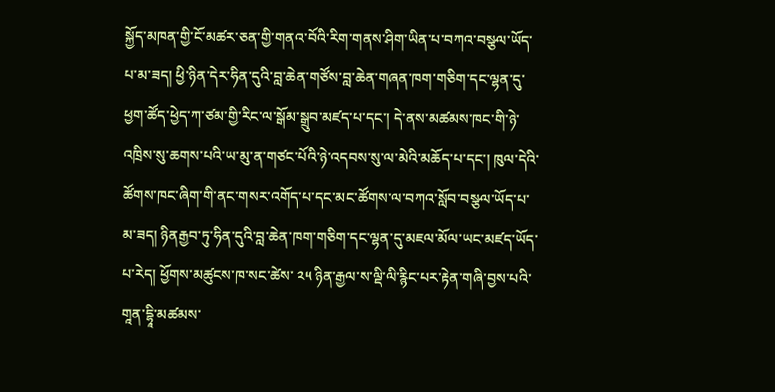སྐྱོད་མཁན་གྱི་ངོ་མཚར་ཅན་གྱི་གནའ་བོའི་རིག་གནས་ཤིག་ཡིན་པ་བཀའ་བསྩལ་ཡོད་པ་མ་ཟད། ཕྱི་ཉིན་དེར་ཧིན་དུའི་བླ་ཆེན་གཙོས་བླ་ཆེན་གཞན་ཁག་གཅིག་དང་ལྷན་དུ་ཕྱག་ཚོད་ཕྱེད་ཀ་ཙམ་གྱི་རིང་ལ་སྒོམ་སྒྲུབ་མཛད་པ་དང་། དེ་ནས་མཚམས་ཁང་གི་ཉེ་འཁྲིས་སུ་ཆགས་པའི་ཡ་མུ་ན་གཙང་པོའི་ཉེ་འདབས་སུ་ལ་མེའི་མཆོད་པ་དང་། ཁུལ་དེའི་ཚོགས་ཁང་ཞིག་གི་ནང་གསར་འགོད་པ་དང་མང་ཚོགས་ལ་བཀའ་སློབ་བསྩལ་ཡོད་པ་མ་ཟད། ཉིནརྒྱབ་ཏུ་ཧིན་དུའི་བླ་ཆེན་ཁག་གཅིག་དང་ལྷན་དུ་མཇལ་མོལ་ཡང་མཛད་ཡོད་པ་རེད། ཕྱོགས་མཚུངས་ཁ་སང་ཚེས་ ༢༥ ཉིན་རྒྱལ་ས་ལྡི་ལི་རྙིང་པར་རྟེན་གཞི་བྱས་པའི་གཱན་དྷཱི་མཚམས་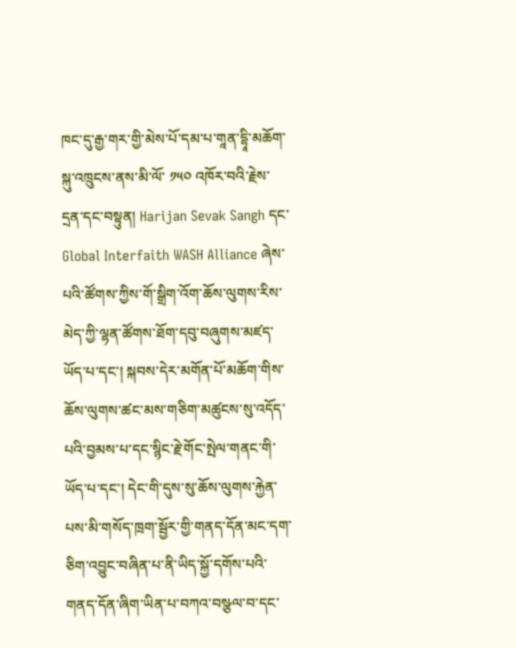ཁང་དུ་རྒྱ་གར་གྱི་མེས་པོ་དམ་པ་གཱན་དྷཱི་མཆོག་སྐུ་འཁྲུངས་ནས་མི་ལོ་ ༡༥༠ འཁོར་བའི་རྗེས་དྲན་དང་བསྟུན། Harijan Sevak Sangh དང་ Global Interfaith WASH Alliance ཞེས་པའི་ཚོགས་ཀྱིས་གོ་སྒྲིག་འོག་ཆོས་ལུགས་རིས་མེད་ཀྱི་ལྷན་ཚོགས་ཐོག་དབུ་བཞུགས་མཛད་ཡོད་པ་དང་། སྐབས་དེར་མགོན་པོ་མཆོག་གིས་ཆོས་ལུགས་ཚང་མས་གཅིག་མཚུངས་སུ་འདོད་པའི་བྱམས་པ་དང་སྙིང་རྗེ་གོང་སྤེལ་གནང་གི་ཡོད་པ་དང་། དེང་གི་དུས་སུ་ཆོས་ལུགས་རྐྱེན་པས་མི་གསོད་ཁྲག་སྦྱོར་གྱི་གནད་དོན་མང་དག་ཅིག་འབྱུང་བཞིན་པ་ནི་ཡིད་སྐྱོ་དགོས་པའི་གནད་དོན་ཞིག་ཡིན་པ་བཀའ་བསྩལ་བ་དང་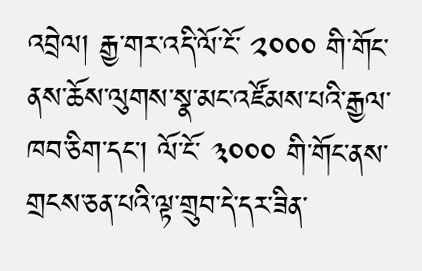འབྲེལ། རྒྱ་གར་འདི་ལོ་ངོ་ ༢༠༠༠ གི་གོང་ནས་ཆོས་ལུགས་སྣ་མང་འཛོམས་པའི་རྒྱལ་ཁབ་ཅིག་དང་། ལོ་ངོ་ ༣༠༠༠ གི་གོང་ནས་གྲངས་ཅན་པའི་ལྟ་གྲུབ་དེ་དར་ཟིན་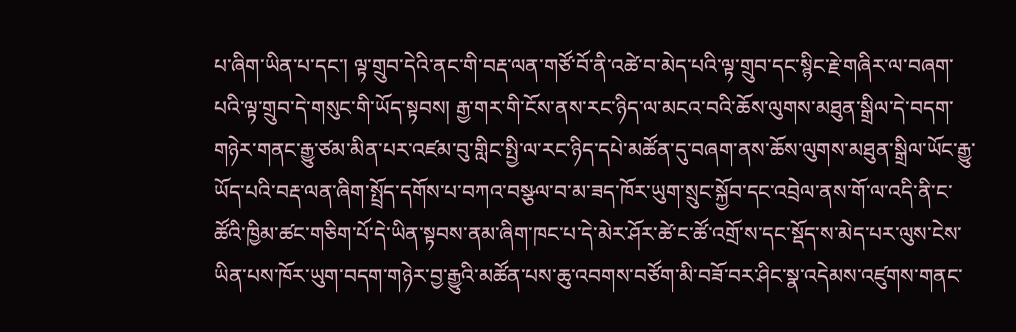པ་ཞིག་ཡིན་པ་དང་། ལྟ་གྲུབ་དེའི་ནང་གི་བརྡ་ལན་གཙོ་བོ་ནི་འཚེ་བ་མེད་པའི་ལྟ་གྲུབ་དང་སྙིང་རྗེ་གཞིར་ལ་བཞག་པའི་ལྟ་གྲུབ་དེ་གསུང་གི་ཡོད་སྟབས། རྒྱ་གར་གི་ངོས་ནས་རང་ཉིད་ལ་མངའ་བའི་ཆོས་ལུགས་མཐུན་སྒྲིལ་དེ་བདག་གཉེར་གནང་རྒྱུ་ཙམ་མིན་པར་འཛམ་བུ་གླིང་སྤྱི་ལ་རང་ཉིད་དཔེ་མཚོན་དུ་བཞག་ནས་ཆོས་ལུགས་མཐུན་སྒྲིལ་ཡོང་རྒྱུ་ཡོད་པའི་བརྡ་ལན་ཞིག་སྤྲོད་དགོས་པ་བཀའ་བསྩལ་བ་མ་ཟད་ཁོར་ཡུག་སྲུང་སྐྱོབ་དང་འབྲེལ་ནས་གོ་ལ་འདི་ནི་ང་ཚོའི་ཁྱིམ་ཚང་གཅིག་པོ་དེ་ཡིན་སྟབས་ནམ་ཞིག་ཁང་པ་དེ་མེར་ཤོར་ཚེ་ང་ཚོ་འགྲོ་ས་དང་སྡོད་ས་མེད་པར་ལུས་ངེས་ཡིན་པས་ཁོར་ཡུག་བདག་གཉེར་བྱ་རྒྱུའི་མཚོན་པས་ཆུ་འབགས་བཙོག་མི་བཟོ་བར་ཤིང་སྣ་འདེམས་འཛུགས་གནང་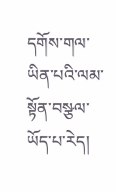དགོས་གལ་ཡིན་པའི་ལམ་སྟོན་བསྩལ་ཡོད་པ་རེད།